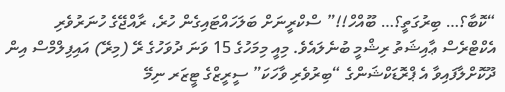“ކޮބާ؟… ބިރުގަތީ؟… ބޫއްހް!!” ސްކްރީނަށް ބަލަހައްޓައިގެން ހުރެ، ރާއްޖޭގެ ހުނަރުވެރި އެކްޓްރެސް ޢާއިޝަތު ރިޝްމީ ބުނެލައެވެ. މިއީ މިމަހުގެ 15 ވަނަ ދުވަހުގެ ރޭ (މިރޭ) އައިފިލްމްސް އިން ދޫކޮށްލާފައިވާ އެ ޕްރޮޑަކްޝަންގެ “ބިރުވެރި ވާހަކަ” ސީރީޒްގެ ޓީޒަރ ނިމޭ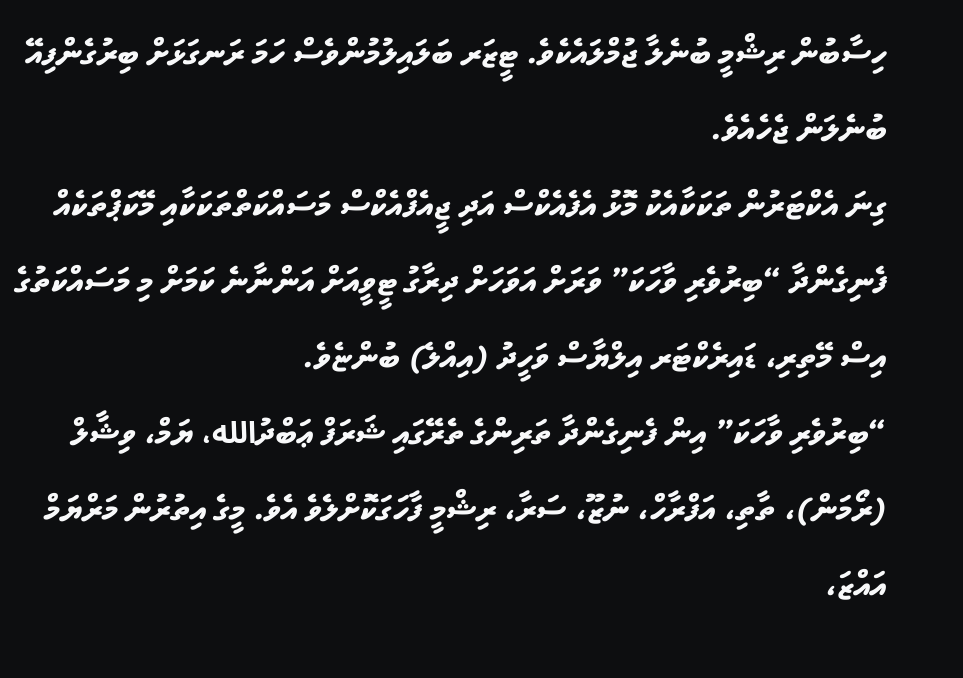ހިސާބުން ރިޝްމީ ބުނެލާ ޖުމްލައެކެވެ. ޓީޒަރ ބަލައިލުމުންވެސް ހަމަ ރަނގަޅަށް ބިރުގެންފިއޭ ބުނެލަން ޖެހެއެވެ.
ގިނަ އެކްޓަރުން ތަކަކާއެކު މޮޅު އެފެއެކްސް އަދި ޖީއެފްއެކްސް މަސައްކަތްތަކަކާއި މޭކަޕްތަކެއް ފެނިގެންދާ “ބިރުވެރި ވާހަކަ” ވަރަށް އަވަހަށް ދިރާގު ޓީވީއަށް އަންނާނެ ކަމަށް މި މަސައްކަތުގެ އިސް މޭތިރި، ޑައިރެކްޓަރ އިލްޔާސް ވަހީދު (އިއްލެ) ބުންޏެވެ.
“ބިރުވެރި ވާހަކަ” އިން ފެނިގެންދާ ތަރިންގެ ތެރޭގައި ޝަރަފް ޢަބްދުالله، ޔަމް، ވިޝާލް (ރޯމަން)، ތާތި، އަފްރާހް، ނުޒޫ، ސަރާ، ރިޝްމީ ފާހަގަކޮށްލެވެ އެވެ. މީގެ އިތުރުން މަރްޔަމް އައްޒަ،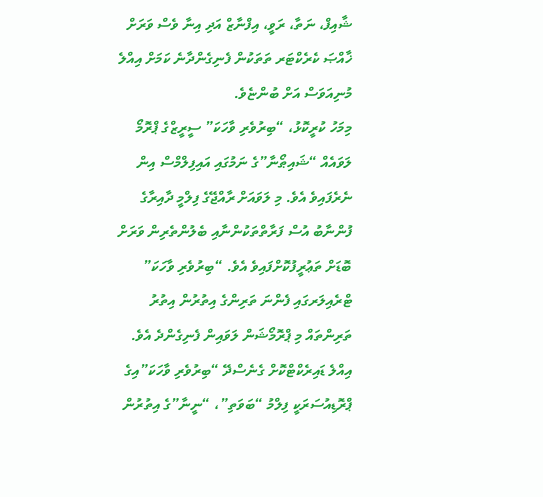ޝާއިފް، ނަތާ، ރަވީ، އިފްނާޒް އަދި އިނާ ވެސް ވަރަށް ޚާއްޞަ ކެރެކްޓަރ ތަތަކުން ފެނިގެންދާނެ ކަމަށް އިއްލެ މުނިއަވަސް އަށް ބުންޏެވެ.
މިމަހު ކުރީކޮޅު، “ބިރުވެރި ވާހަކަ” ސީރީޒްގެ ޕްރޮމޯ ލަވައެއް “ޝައިޠޯނާ”ގެ ނަމުގައި އައިފިލްމްސް އިން ނެރެފައިވެ އެވެ. މި ލަވައަށް ރާއްޖޭގެ ފިލްމީ ދާއިރާގެ ފުންނާބު އުސް ފަރާތްތަކުންނާއި ބެލުންތެރިން ވަރަށް ބޮޑަށް ތަޢުރީފުކޮށްފައިވެ އެވެ. “ބިރުވެރި ވާހަކަ” ޓްރެއިލަރގައި ފެންނަ ތަރިންގެ އިތުރުން އިތުރު ތަރިންތައް މި ޕްރޮމޯޝަން ލަވައިން ފެނިގެންދެ އެވެ.
އިއްލެ ޑައިރެކްޓްކޮށް ގެނެސްދޭ “ބިރުވެރި ވާހަކަ”އިގެ ޕްރޮޑިއުސަރަކީ ފިލްމު “ބަވަތި”، “ނީނާ”ގެ އިތުރުން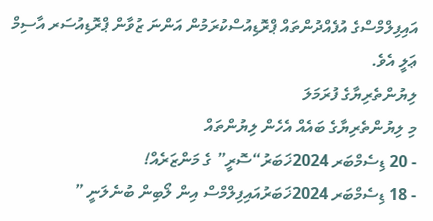އައިފިލްމްސްގެ އުފެއްދުންތައް ޕްރޮޑިއުސްކުރަމުން އަންނަ ޒުވާން ޕްރޮޑިއުސަރ އާސިމް ޢަލީ އެވެ.
ލިޔުންތެރިޔާގެ ފުރަމަލަ
މި ލިޔުންތެރިޔާގެ ބައެއް އެހެން ލިޔުންތައް
- 20 ޑިސެމްބަރ 2024ޚަބަރު“ސޮރީ” ގެ މަންޒަރެއް!
- 18 ޑިސެމްބަރ 2024ޚަބަރުއައިފިލްމްސް އިން ލޯބިން ބުނެލަނީ ”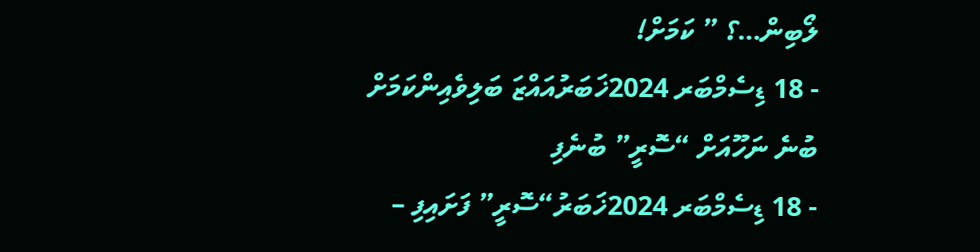ލޯބިން…؟ ” ކަމަށް!
- 18 ޑިސެމްބަރ 2024ޚަބަރުއައްޒަ ބަލިވެއިންކަމަށް ބުނެ ނަހޫއަށް “ސޮރީ” ބުނެފި
- 18 ޑިސެމްބަރ 2024ޚަބަރު“ސޮރީ” ފަށައިފި –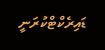ޑައިރެކްޓްކުރަނީ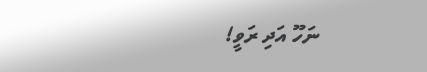ނަހޫ އަދި ރަވީ!